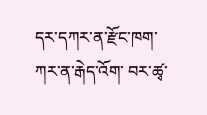དར་དཀར་ན་རྫོང་ཁག་ ཀར་ན་རྒེད་འོག་ བར་ཚྭ་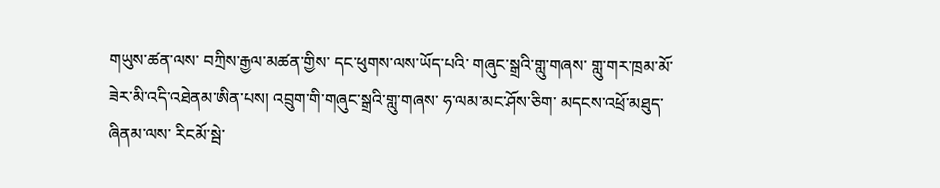གཡུས་ཚན་ལས་ བཀྲིས་རྒྱལ་མཚན་གྱིས་ དང་ཕུགས་ལས་ཡོད་པའི་ གཞུང་སྒྲའི་གླུ་གཞས་ གླུ་གར་ཁྲམ་མོ་ཟེར་མི་འདི་འཐེནམ་ཨིན་པས། འབྲུག་གི་གཞུང་སྒྲའི་གླུ་གཞས་ ཧ་ལམ་མང་ཤོས་ཅིག་ མདངས་འཕྲོ་མཐུད་ཞིནམ་ལས་ རིངམོ་སྦེ་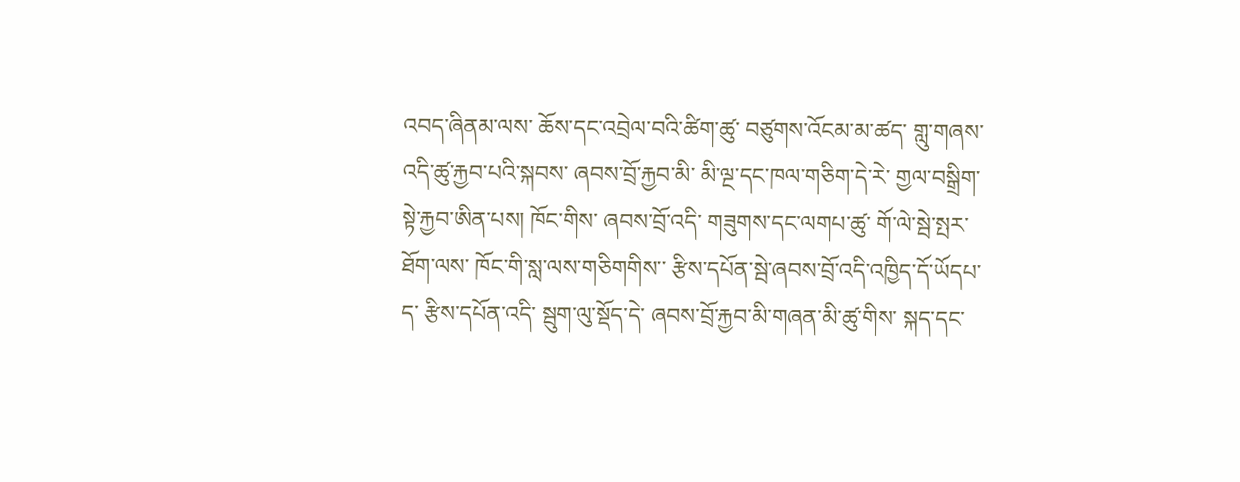འབད་ཞིནམ་ལས་ ཆོས་དང་འབྲེལ་བའི་ཚིག་ཚུ་ བཙུགས་འོངམ་མ་ཚད་ གླུ་གཞས་འདི་ཚུ་རྐྱབ་པའི་སྐབས་ ཞབས་བྲོ་རྐྱབ་མི་ མི་ལྔ་དང་ཁལ་གཅིག་དེ་རེ་ གྱལ་བསྒྲིག་སྟེ་རྐྱབ་ཨིན་པས། ཁོང་གིས་ ཞབས་བྲོ་འདི་ གཟུགས་དང་ལགཔ་ཚུ་ གོ་ལེ་སྦེ་སྤར་ཐོག་ལས་ ཁོང་གི་སླ་ལས་གཅིགགིས་་ རྩིས་དཔོན་སྦེ་ཞབས་བྲོ་འདི་འཁྱིད་དོ་ཡོདཔ་ད་ རྩིས་དཔོན་འདི་ སྦུག་ལུ་སྡོད་དེ་ ཞབས་བྲོ་རྐྱབ་མི་གཞན་མི་ཚུ་གིས་ སྐད་དང་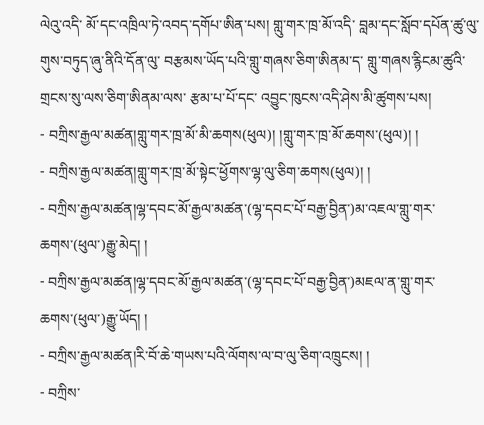ལེའུ་འདི་ མོ་དང་འཁྲིལ་ཏེ་འབད་དགོཔ་ཨིན་པས། གླུ་གར་ཁྲ་མོ་འདི་ བླམ་དང་སློབ་དཔོན་ཚུ་ལུ་ གུས་བཏུད་ཞུ་ནིའི་དོན་ལུ་ བརྩམས་ཡོད་པའི་གླུ་གཞས་ཅིག་ཨིནམ་ད་ གླུ་གཞས་རྙིངམ་ཚུའི་གྲངས་སུ་ལས་ཅིག་ཨིནམ་ལས་ རྩམ་པ་པོ་དང་ འབྱུང་ཁུངས་འདི་ཤེས་མི་ཚུགས་པས།
- བཀྲིས་རྒྱལ་མཚན།གླུ་གར་ཁྲ་མོ་མི་ཆགས(ཕུལ)། །གླུ་གར་ཁྲ་མོ་ཆགས་(ཕུལ)། །
- བཀྲིས་རྒྱལ་མཚན།གླུ་གར་ཁྲ་མོ་སྟེང་ཕྱོགས་ལྷ་ལུ་ཅིག་ཆགས(ཕུལ)། །
- བཀྲིས་རྒྱལ་མཚན།ལྷ་དབང་མོ་རྒྱལ་མཚན་(ལྷ་དབང་པོ་བརྒྱ་བྱིན་)མ་འཇལ་གླུ་གར་ཆགས་(ཕུལ་)རྒྱུ་མེད། །
- བཀྲིས་རྒྱལ་མཚན།ལྷ་དབང་མོ་རྒྱལ་མཚན་(ལྷ་དབང་པོ་བརྒྱ་བྱིན་)མཇལ་ན་གླུ་གར་ཆགས་(ཕུལ་)རྒྱུ་ཡོད། །
- བཀྲིས་རྒྱལ་མཚན།རི་བོ་ཆེ་གཡས་པའི་ལོགས་ལ་བ་ལུ་ཅིག་འཁྲུངས། །
- བཀྲིས་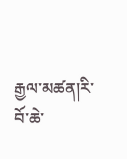རྒྱལ་མཚན།རི་བོ་ཆེ་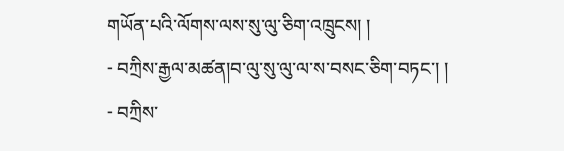གཡོན་པའི་ལོགས་ལས་སུ་ལུ་ཅིག་འཁྲུངས། །
- བཀྲིས་རྒྱལ་མཚན།བ་ལུ་སུ་ལུ་ལ་ས་བསང་ཅིག་བཏང་། །
- བཀྲིས་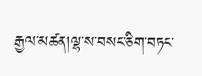རྒྱལ་མཚན།ལྷ་ས་བསང་ཅིག་བཏང་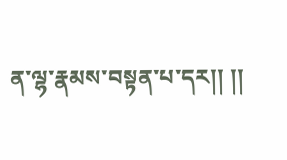ན་ལྷ་རྣམས་བསྟན་པ་དར།། །།